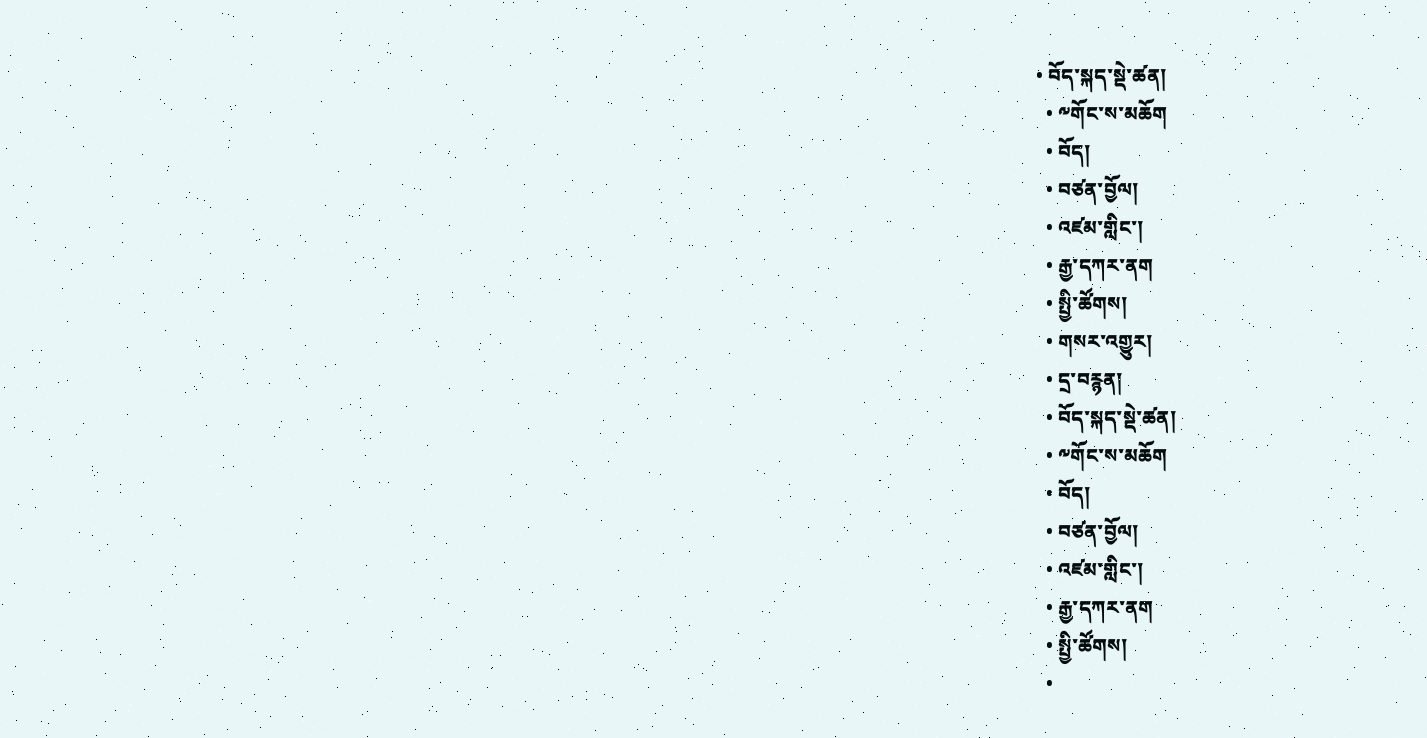• བོད་སྐད་སྡེ་ཚན།
  • ༸གོང་ས་མཆོག
  • བོད།
  • བཙན་བྱོལ།
  • འཛམ་གླིང་།
  • རྒྱ་དཀར་ནག
  • སྤྱི་ཚོགས།
  • གསར་འགྱུར།
  • དྲ་བརྙན།
  • བོད་སྐད་སྡེ་ཚན།
  • ༸གོང་ས་མཆོག
  • བོད།
  • བཙན་བྱོལ།
  • འཛམ་གླིང་།
  • རྒྱ་དཀར་ནག
  • སྤྱི་ཚོགས།
  •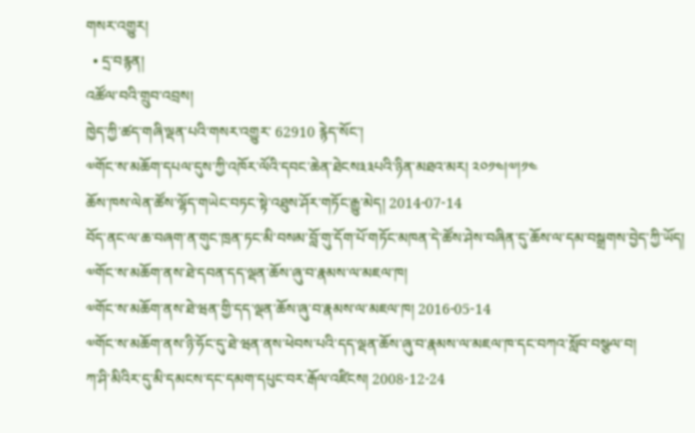གསར་འགྱུར།
  • དྲ་བརྙན།
འཚོལ་བའི་གྲུབ་འབྲས།
ཁྱེད་ཀྱི་ཚད་གཞི་ལྡན་པའི་གསར་འགྱུར་ 62910 རྙེད་སོང་།
༧གོང་ས་མཆོག་དཔལ་དུས་ཀྱི་འཁོར་ལོའི་དབང་ཆེན་ཐེངས༣༣པའི་ཉིན་མཐའ་མར། ༢༠༡༤།༧།༡༤
ཆོས་ཁས་ལེན་ཚོས་ལྷོད་གཡེང་བཏང་སྟེ་འཐུས་ཤོར་གཏོང་རྒྱུ་མེད། 2014-07-14
བོད་ནང་ལ་ཆ་བཞག་ན་གུང་ཁྲན་ཏང་མི་བསམ་བློ་གུ་དོག་པོ་གཏོང་མཁན་དེ་ཚོས་ཤེས་བཞིན་དུ་ཆོས་ལ་དམ་བསྒྲགས་བྱེད་ཀྱི་ཡོད།
༧གོང་ས་མཆོག་ནས་ཐེ་དབན་དད་ལྡན་ཆོས་ཞུ་བ་རྣམས་ལ་མཇལ་ཁ།
༧གོང་ས་མཆོག་ནས་ཐེ་ཝན་གྱི་དད་ལྡན་ཆོས་ཞུ་བ་རྣམས་ལ་མཇལ་ཁ། 2016-05-14
༧གོང་ས་མཆོག་ནས་ཉི་ཧོང་དུ་ཐེ་ཝན་ནས་ཕེབས་པའི་དད་ལྡན་ཆོས་ཞུ་བ་རྣམས་ལ་མཇལ་ཁ་དང་བཀའ་སློབ་བསྩལ་བ།
ཀ་ཤི་མིའིར་དུ་མི་དམངས་དང་དམག་དཔུང་བར་རྒོལ་འཛིངས། 2008-12-24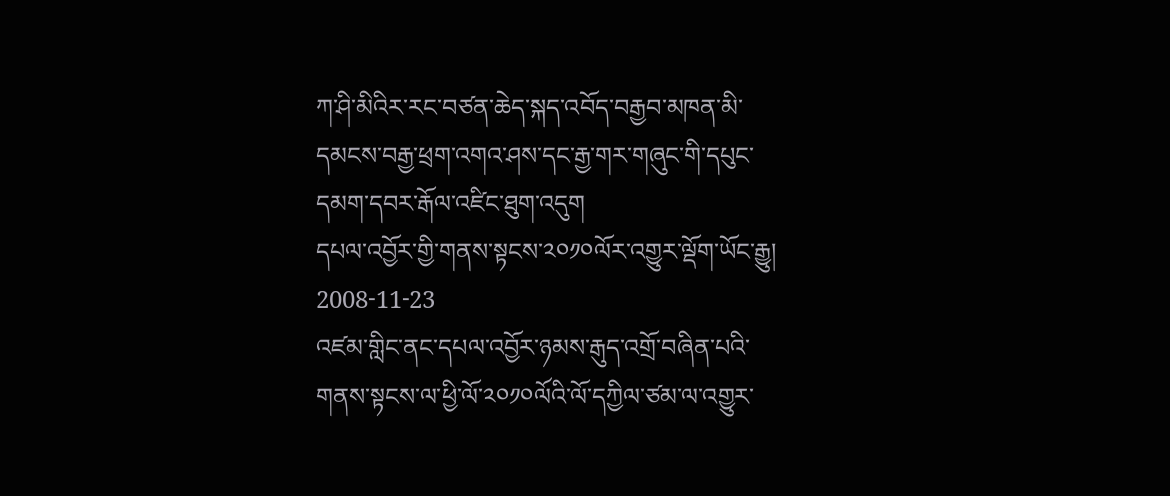ཀ་ཤི་མིའིར་རང་བཙན་ཆེད་སྐད་འབོད་བརྒྱབ་མཁན་མི་དམངས་བརྒྱ་ཕྲག་འགའ་ཤས་དང་རྒྱ་གར་གཞུང་གི་དཔུང་དམག་དབར་རྒོལ་འཛིང་ཐུག་འདུག
དཔལ་འབྱོར་གྱི་གནས་སྟངས་༢༠༡༠ལོར་འགྱུར་ལྡོག་ཡོང་རྒྱུ། 2008-11-23
འཛམ་གླིང་ནང་དཔལ་འབྱོར་ཉམས་རྒུད་འགྲོ་བཞིན་པའི་གནས་སྟངས་ལ་ཕྱི་ལོ་༢༠༡༠ལོའི་ལོ་དཀྱིལ་ཙམ་ལ་འགྱུར་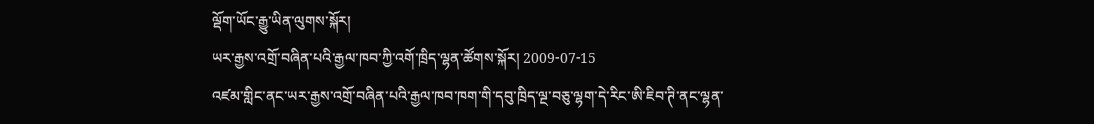ལྡོག་ཡོང་རྒྱུ་ཡིན་ལུགས་སྐོར།
ཡར་རྒྱས་འགྲོ་བཞིན་པའི་རྒྱལ་ཁབ་ཀྱི་འགོ་ཁྲིད་ལྷན་ཚོགས་སྐོར། 2009-07-15
འཛམ་གླིང་ནང་ཡར་རྒྱས་འགྲོ་བཞིན་པའི་རྒྱལ་ཁབ་ཁག་གི་དབུ་ཁྲིད་ལྔ་བཅུ་ལྷག་དེ་རིང་ཨི་ཇིབ་ཊི་ནང་ལྷན་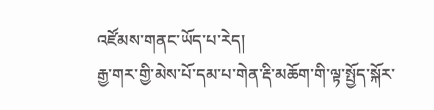འཛོམས་གནང་ཡོད་པ་རེད།
རྒྱ་གར་གྱི་མེས་པོ་དམ་པ་གེན་རྡི་མཆོག་གི་ལྟ་སྤྱོད་སྐོར་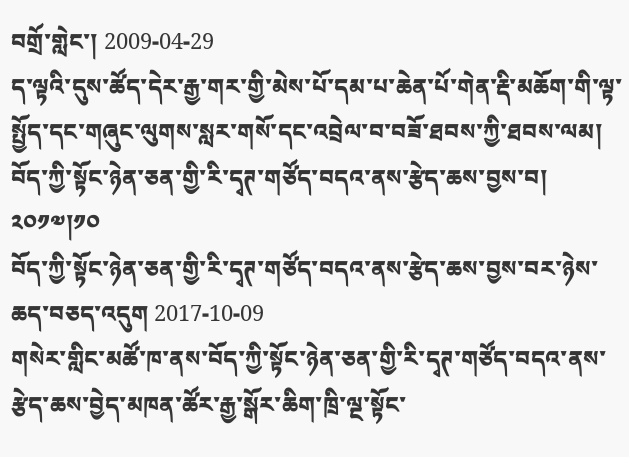བགྲོ་གླེང་། 2009-04-29
ད་ལྟའི་དུས་ཚོད་དེར་རྒྱ་གར་གྱི་མེས་པོ་དམ་པ་ཆེན་པོ་གེན་རྡི་མཆོག་གི་ལྟ་སྤྱོད་དང་གཞུང་ལུགས་སླར་གསོ་དང་འབྲེལ་བ་བཟོ་ཐབས་ཀྱི་ཐབས་ལམ།
བོད་ཀྱི་སྟོང་ཉེན་ཅན་གྱི་རི་དྭཊ་གཙོད་བདའ་ནས་རྩེད་ཆས་བྱས་བ། ༢༠༡༧།༡༠
བོད་ཀྱི་སྟོང་ཉེན་ཅན་གྱི་རི་དྭཊ་གཙོད་བདའ་ནས་རྩེད་ཆས་བྱས་བར་ཉེས་ཆད་བཅད་འདུག 2017-10-09
གསེར་གླིང་མཚོ་ཁ་ནས་བོད་ཀྱི་སྟོང་ཉེན་ཅན་གྱི་རི་དྭཊ་གཙོད་བདའ་ནས་རྩེད་ཆས་བྱེད་མཁན་ཚོར་རྒྱ་སྒོར་ཆིག་ཁྲི་ལྔ་སྟོང་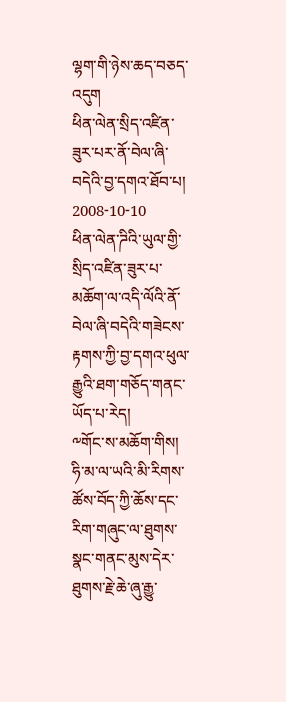ལྷག་གི་ཉེས་ཆད་བཅད་འདུག
ཕིན་ལེན་སྲིད་འཛིན་ཟུར་པར་ནོ་བེལ་ཞི་བདེའི་བྱ་དགའ་ཐོབ་པ། 2008-10-10
ཕིན་ལེན་ཌིའི་ཡུལ་གྱི་སྲིད་འཛིན་ཟུར་པ་མཆོག་ལ་འདི་ལོའི་ནོ་བེལ་ཞི་བདེའི་གཟེངས་རྟགས་ཀྱི་བྱ་དགའ་ཕུལ་རྒྱུའི་ཐག་གཅོད་གནང་ཡོད་པ་རེད།
༸གོང་ས་མཆོག་གིས། ཧི་མ་ལ་ཡའི་མི་རིགས་ཚོས་བོད་ཀྱི་ཆོས་དང་རིག་གཞུང་ལ་ཐུགས་སྣང་གནང་མུས་དེར་ཐུགས་རྗེ་ཆེ་ཞུ་རྒྱུ་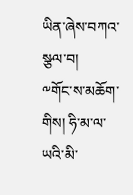ཡིན་ཞེས་བཀའ་སྩལ་བ།
༸གོང་ས་མཆོག་གིས། ཧི་མ་ལ་ཡའི་མི་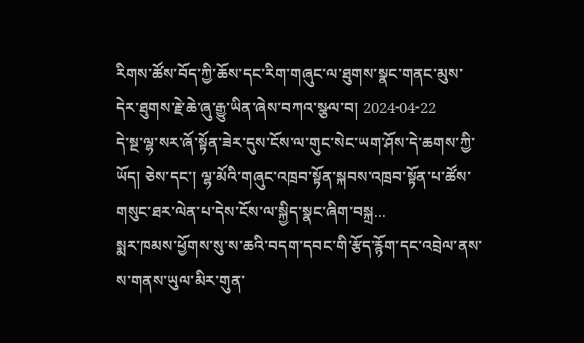རིགས་ཚོས་བོད་ཀྱི་ཆོས་དང་རིག་གཞུང་ལ་ཐུགས་སྣང་གནང་མུས་དེར་ཐུགས་རྗེ་ཆེ་ཞུ་རྒྱུ་ཡིན་ཞེས་བཀའ་སྩལ་བ། 2024-04-22
དེ་སྔ་ལྷ་སར་ཞོ་སྟོན་ཟེར་དུས་ངོས་ལ་གུང་སེང་ཡག་ཤོས་དེ་ཆགས་ཀྱི་ཡོད། ཅེས་དང་། ལྷ་མོའི་གཞུང་འཁྲབ་སྟོན་སྐབས་འཁྲབ་སྟོན་པ་ཚོས་གསུང་ཐར་ལེན་པ་དེས་ངོས་ལ་སྐྱིད་སྣང་ཞིག་བསྐྲ...
སྨར་ཁམས་ཕྱོགས་སུ་ས་ཆའི་བདག་དབང་གི་རྩོད་རྙོག་དང་འབྲེལ་ནས་ས་གནས་ཡུལ་མིར་གུན་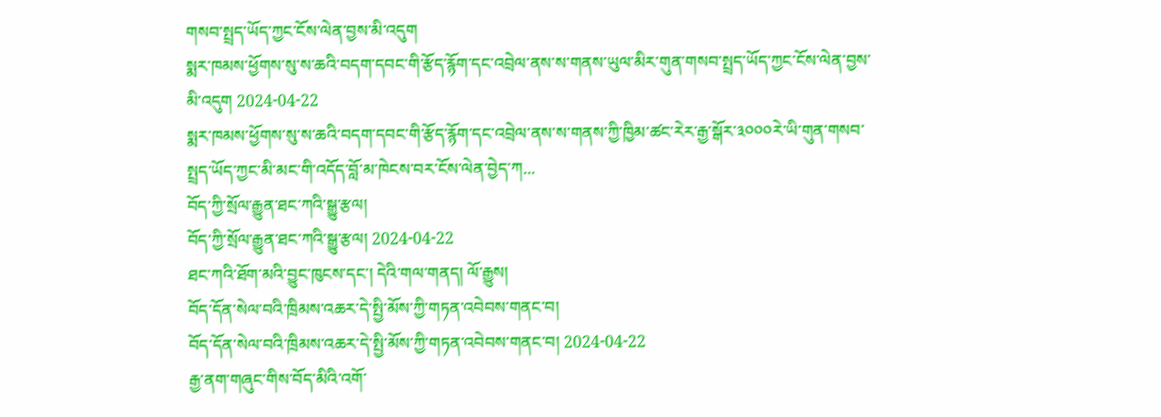གསབ་སྤྲད་ཡོད་ཀྱང་ངོས་ལེན་བྱས་མི་འདུག
སྨར་ཁམས་ཕྱོགས་སུ་ས་ཆའི་བདག་དབང་གི་རྩོད་རྙོག་དང་འབྲེལ་ནས་ས་གནས་ཡུལ་མིར་གུན་གསབ་སྤྲད་ཡོད་ཀྱང་ངོས་ལེན་བྱས་མི་འདུག 2024-04-22
སྨར་ཁམས་ཕྱོགས་སུ་ས་ཆའི་བདག་དབང་གི་རྩོད་རྙོག་དང་འབྲེལ་ནས་ས་གནས་ཀྱི་ཁྱིམ་ཚང་རེར་རྒྱ་སྒོར་༣༠༠༠རེ་ཡི་གུན་གསབ་སྤྲད་ཡོད་ཀྱང་མི་མང་གི་འདོད་བློ་མ་ཁེངས་བར་ངོས་ལེན་བྱེད་ཀ...
བོད་ཀྱི་སྲོལ་རྒྱུན་ཐང་ཀའི་སྒྱུ་རྩལ།
བོད་ཀྱི་སྲོལ་རྒྱུན་ཐང་ཀའི་སྒྱུ་རྩལ། 2024-04-22
ཐང་ཀའི་ཐོག་མའི་བྱུང་ཁུངས་དང་། དེའི་གལ་གནད། ལོ་རྒྱུས།
བོད་དོན་སེལ་བའི་ཁྲིམས་འཆར་དེ་སྤྱི་མོས་ཀྱི་གཏན་འབེབས་གནང་བ།
བོད་དོན་སེལ་བའི་ཁྲིམས་འཆར་དེ་སྤྱི་མོས་ཀྱི་གཏན་འབེབས་གནང་བ། 2024-04-22
རྒྱ་ནག་གཞུང་གིས་བོད་མིའི་འགོ་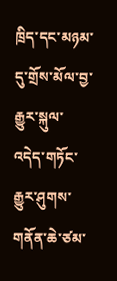ཁྲིད་དང་མཉམ་དུ་གྲོས་མོལ་བྱ་རྒྱུར་སྐུལ་འདེད་གཏོང་རྒྱུར་ཤུགས་གནོན་ཆེ་ཙམ་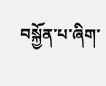བསྐྱོན་པ་ཞིག་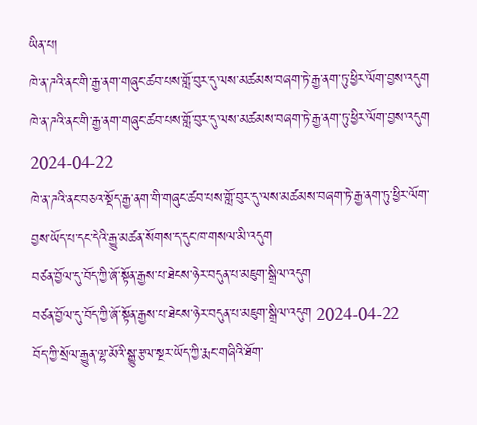ཡིན་པ།
ཁེ་ན་ཌའི་ནང་གི་རྒྱ་ནག་གཞུང་ཚབ་པས་གློ་བུར་དུ་ལས་མཚམས་བཞག་ཏེ་རྒྱ་ནག་ཏུ་ཕྱིར་ལོག་བྱས་འདུག
ཁེ་ན་ཌའི་ནང་གི་རྒྱ་ནག་གཞུང་ཚབ་པས་གློ་བུར་དུ་ལས་མཚམས་བཞག་ཏེ་རྒྱ་ནག་ཏུ་ཕྱིར་ལོག་བྱས་འདུག 2024-04-22
ཁེ་ན་ཌའི་ནང་བཅའ་སྡོད་རྒྱ་ནག་གི་གཞུང་ཚབ་པས་གློ་བུར་དུ་ལས་མཚམས་བཞག་ཏེ་རྒྱ་ནག་ཏུ་ཕྱིར་ལོག་བྱས་ཡོད་པ་དང་དེའི་རྒྱུ་མཚན་སོགས་ད་དུང་ཁ་གསལ་མི་འདུག
བཙན་བྱོལ་དུ་བོད་ཀྱི་ཞོ་སྟོན་རྒྱས་པ་ཐེངས་ཉེར་བདུན་པ་མཇུག་སྒྲིལ་འདུག
བཙན་བྱོལ་དུ་བོད་ཀྱི་ཞོ་སྟོན་རྒྱས་པ་ཐེངས་ཉེར་བདུན་པ་མཇུག་སྒྲིལ་འདུག 2024-04-22
བོད་ཀྱི་སྲོལ་རྒྱུན་ལྷ་མོའི་སྒྱུ་རྩལ་སྔར་ཡོད་ཀྱི་རྨང་གཞིའི་ཐོག་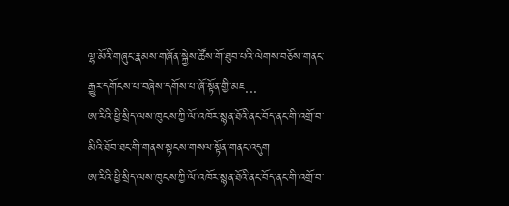ལྷ་མོའི་གཞུང་རྣམས་གཞོན་སྐྱེས་ཚོས་གོ་ཐུབ་པའི་ལེགས་བཅོས་གནང་རྒྱུར་དགོངས་པ་བཞེས་དགོས་པ་ཞོ་སྟོན་གྱི་མཇ...
ཨ་རིའི་ཕྱི་སྲིད་ལས་ཁུངས་ཀྱི་ལོ་འཁོར་སྙན་ཐོའི་ནང་བོད་ནང་གི་འགྲོ་བ་མིའི་ཐོབ་ཐང་གི་གནས་སྟངས་གསལ་སྟོན་གནང་འདུག
ཨ་རིའི་ཕྱི་སྲིད་ལས་ཁུངས་ཀྱི་ལོ་འཁོར་སྙན་ཐོའི་ནང་བོད་ནང་གི་འགྲོ་བ་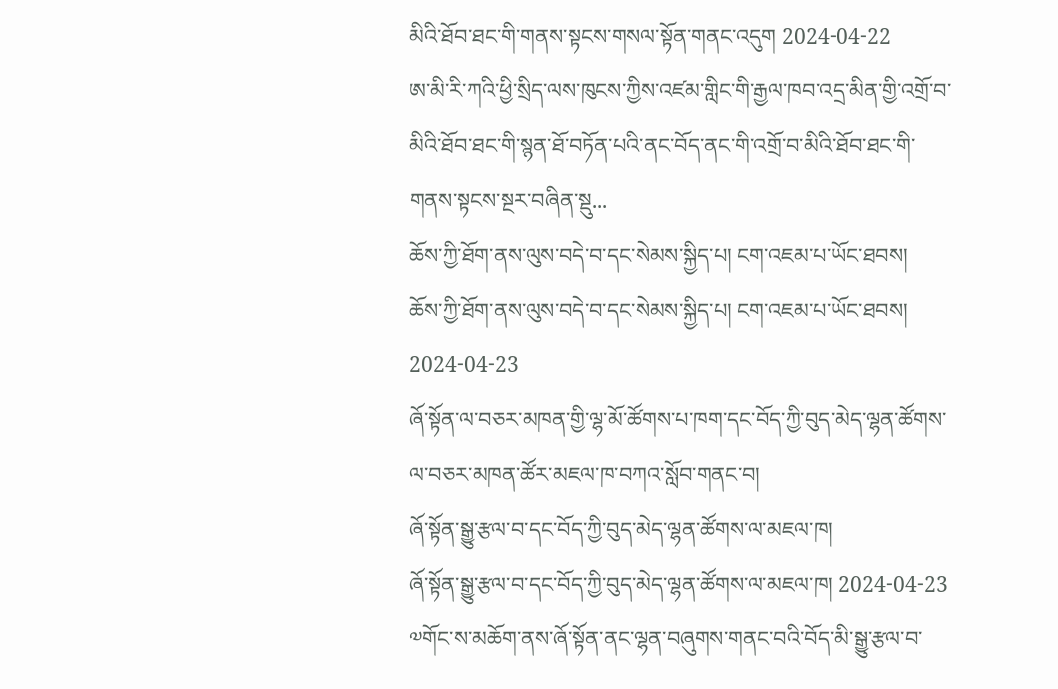མིའི་ཐོབ་ཐང་གི་གནས་སྟངས་གསལ་སྟོན་གནང་འདུག 2024-04-22
ཨ་མི་རི་ཀའི་ཕྱི་སྲིད་ལས་ཁུངས་ཀྱིས་འཛམ་གླིང་གི་རྒྱལ་ཁབ་འདྲ་མིན་གྱི་འགྲོ་བ་མིའི་ཐོབ་ཐང་གི་སྙན་ཐོ་བཏོན་པའི་ནང་བོད་ནང་གི་འགྲོ་བ་མིའི་ཐོབ་ཐང་གི་གནས་སྟངས་སྔར་བཞིན་སྡུ...
ཆོས་ཀྱི་ཐོག་ནས་ལུས་བདེ་བ་དང་སེམས་སྐྱིད་པ། ངག་འཇམ་པ་ཡོང་ཐབས།
ཆོས་ཀྱི་ཐོག་ནས་ལུས་བདེ་བ་དང་སེམས་སྐྱིད་པ། ངག་འཇམ་པ་ཡོང་ཐབས། 2024-04-23
ཞོ་སྟོན་ལ་བཅར་མཁན་གྱི་ལྷ་མོ་ཚོགས་པ་ཁག་དང་བོད་ཀྱི་བུད་མེད་ལྷན་ཚོགས་ལ་བཅར་མཁན་ཚོར་མཇལ་ཁ་བཀའ་སློབ་གནང་བ།
ཞོ་སྟོན་སྒྱུ་རྩལ་བ་དང་བོད་ཀྱི་བུད་མེད་ལྷན་ཚོགས་ལ་མཇལ་ཁ།
ཞོ་སྟོན་སྒྱུ་རྩལ་བ་དང་བོད་ཀྱི་བུད་མེད་ལྷན་ཚོགས་ལ་མཇལ་ཁ། 2024-04-23
༧གོང་ས་མཆོག་ནས་ཞོ་སྟོན་ནང་ལྷན་བཞུགས་གནང་བའི་བོད་མི་སྒྱུ་རྩལ་བ་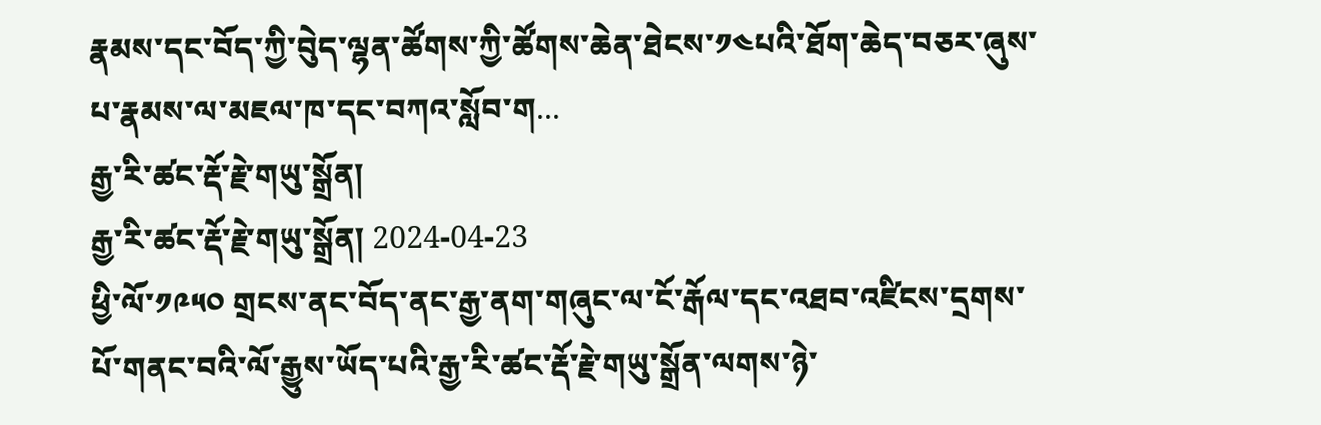རྣམས་དང་བོད་ཀྱི་བེུད་ལྷན་ཚོགས་ཀྱི་ཚོགས་ཆེན་ཐེངས་༡༤པའི་ཐོག་ཆེད་བཅར་ཞུས་པ་རྣམས་ལ་མཇལ་ཁ་དང་བཀའ་སློབ་ག...
རྒྱ་རི་ཚང་རྡོ་རྗེ་གཡུ་སྒྲོན།
རྒྱ་རི་ཚང་རྡོ་རྗེ་གཡུ་སྒྲོན། 2024-04-23
ཕྱི་ལོ་༡༩༥༠ གྲངས་ནང་བོད་ནང་རྒྱ་ནག་གཞུང་ལ་ངོ་རྒོལ་དང་འཐབ་འཛིངས་དྲགས་པོ་གནང་བའི་ལོ་རྒྱུས་ཡོད་པའི་རྒྱ་རི་ཚང་རྡོ་རྗེ་གཡུ་སྒྲོན་ལགས་ཉེ་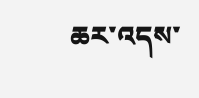ཆར་འདས་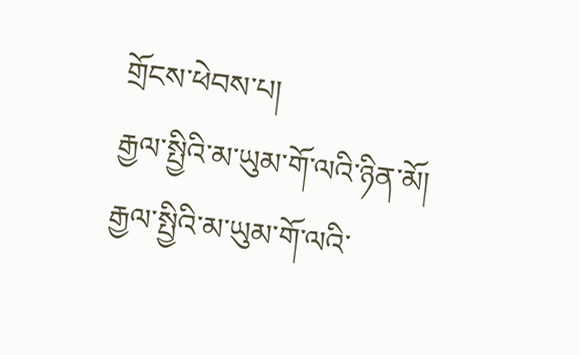གྲོངས་ཕེབས་པ།
རྒྱལ་སྤྱིའི་མ་ཡུམ་གོ་ལའི་ཉིན་མོ།
རྒྱལ་སྤྱིའི་མ་ཡུམ་གོ་ལའི་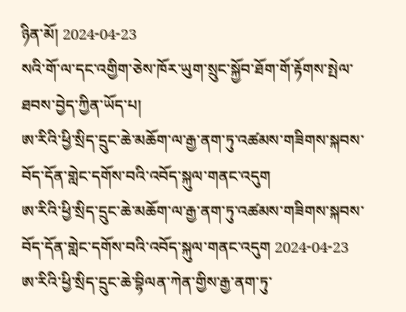ཉིན་མོ། 2024-04-23
སའི་གོ་ལ་དང་འགྱིག་ཅེས་ཁོར་ཡུག་སྲུང་སྐྱོབ་ཐོག་གོ་རྟོགས་སྤེལ་ཐབས་བྱེད་ཀྱིན་ཡོད་པ།
ཨ་རིའི་ཕྱི་སྲིད་དྲུང་ཆེ་མཆོག་ལ་རྒྱ་ནག་ཏུ་འཚམས་གཟིགས་སྐབས་བོད་དོན་གླེང་དགོས་བའི་འབོད་སྐུལ་གནང་འདུག
ཨ་རིའི་ཕྱི་སྲིད་དྲུང་ཆེ་མཆོག་ལ་རྒྱ་ནག་ཏུ་འཚམས་གཟིགས་སྐབས་བོད་དོན་གླེང་དགོས་བའི་འབོད་སྐུལ་གནང་འདུག 2024-04-23
ཨ་རིའི་ཕྱི་སྲིད་དྲུང་ཆེ་བྷིལན་ཀེན་གྱིས་རྒྱ་ནག་ཏུ་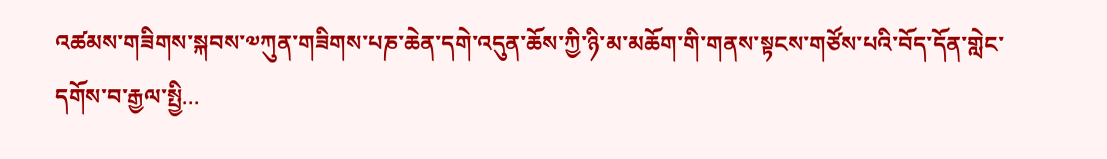འཚམས་གཟིགས་སྐབས་༧ཀུན་གཟིགས་པཎ་ཆེན་དགེ་འདུན་ཆོས་ཀྱི་ཉི་མ་མཆོག་གི་གནས་སྟངས་གཙོས་པའི་བོད་དོན་གླེང་དགོས་བ་རྒྱལ་སྤྱི...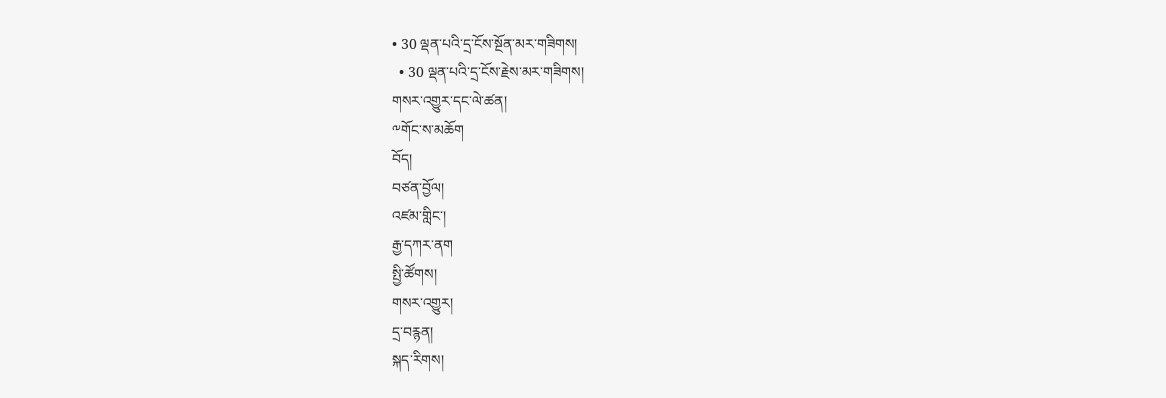• 30 ལྡན་པའི་དྲ་ངོས་སྔོན་མར་གཟིགས།
  • 30 ལྡན་པའི་དྲ་ངོས་རྗེས་མར་གཟིགས།
གསར་འགྱུར་དང་ལེ་ཚན།
༸གོང་ས་མཆོག
བོད།
བཙན་བྱོལ།
འཛམ་གླིང་།
རྒྱ་དཀར་ནག
སྤྱི་ཚོགས།
གསར་འགྱུར།
དྲ་བརྙན།
སྐད་རིགས།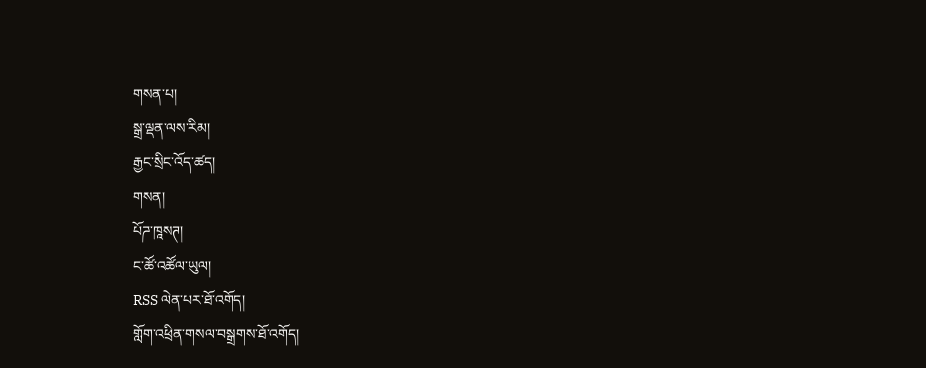གསན་པ།
སྒྲ་ལྡན་ལས་རིམ།
རྒྱང་སྲིང་འོད་ཚད།
གསན།
པོཌ་ཁཱསཊ།
ང་ཚོ་འཚོལ་ཡུལ།
RSS ལེན་པར་ཐོ་འགོད།
གློག་འཕྲིན་གསལ་བསྒྲགས་ཐོ་འགོད།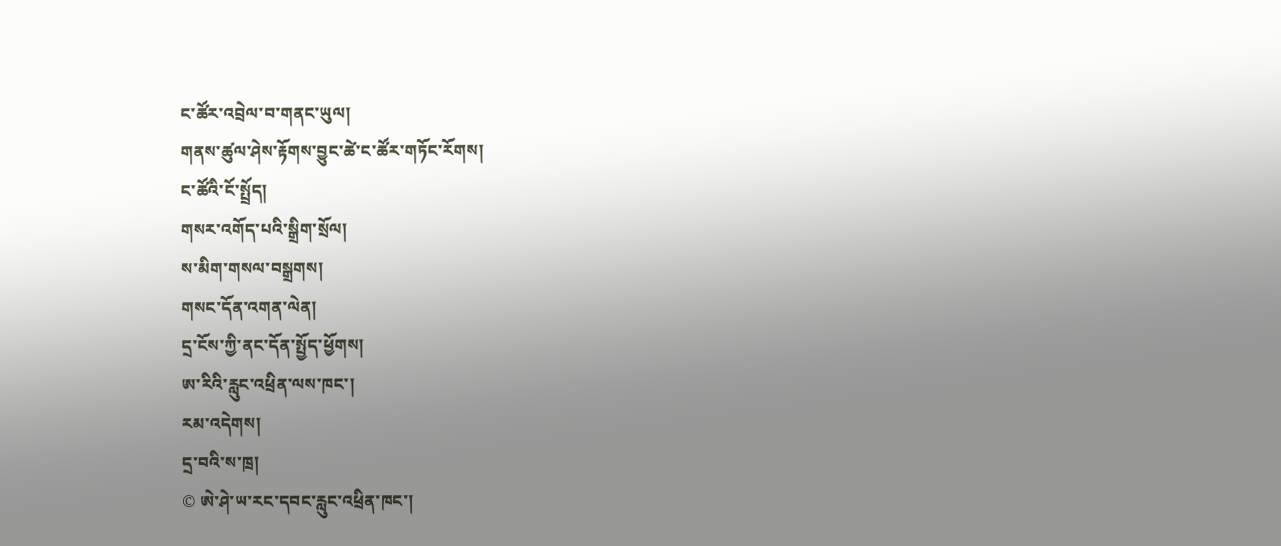ང་ཚོར་འབྲེལ་བ་གནང་ཡུལ།
གནས་ཚུལ་ཤེས་རྟོགས་བྱུང་ཚེ་ང་ཚོར་གཏོང་རོགས།
ང་ཚོའི་ངོ་སྤྲོད།
གསར་འགོད་པའི་སྒྲིག་སྲོལ།
ས་མིག་གསལ་བསྒྲགས།
གསང་དོན་འགན་ལེན།
དྲ་ངོས་ཀྱི་ནང་དོན་སྤྱོད་ཕྱོགས།
ཨ་རིའི་རླུང་འཕྲིན་ལས་ཁང་།
རམ་འདེགས།
དྲ་བའི་ས་ཁྲ།
© ཨེ་ཤེ་ཡ་རང་དབང་རླུང་འཕྲིན་ཁང་།